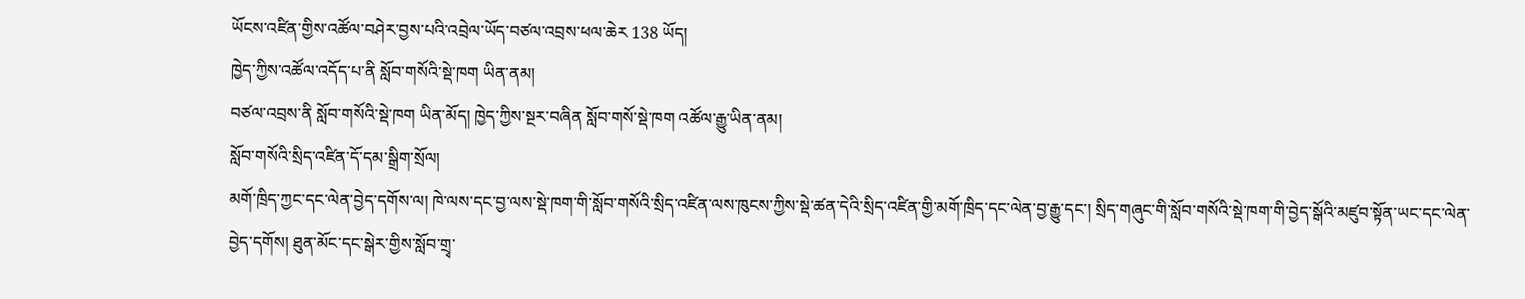ཡོངས་འཛིན་གྱིས་འཚོལ་བཤེར་བྱས་པའི་འབྲེལ་ཡོད་བཙལ་འབྲས་ཕལ་ཆེར 138 ཡོད།
ཁྱེད་ཀྱིས་འཚོལ་འདོད་པ་ནི སློབ་གསོའི་སྡེ་ཁག ཡིན་ནམ།
བཙལ་འབྲས་ནི སློབ་གསོའི་སྡེ་ཁག ཡིན་མོད། ཁྱེད་ཀྱིས་སྔར་བཞིན སློབ་གསོ་སྡེ་ཁག འཚོལ་རྒྱུ་ཡིན་ནམ།
སློབ་གསོའི་སྲིད་འཛིན་དོ་དམ་སྒྲིག་སྲོལ།
མགོ་ཁྲིད་ཀྱང་དང་ལེན་བྱེད་དགོས་ལ། ཁེ་ལས་དང་བྱ་ལས་སྡེ་ཁག་གི་སློབ་གསོའི་སྲིད་འཛིན་ལས་ཁུངས་ཀྱིས་སྡེ་ཚན་དེའི་སྲིད་འཛིན་གྱི་མགོ་ཁྲིད་དང་ལེན་བྱ་རྒྱུ་དང་། སྲིད་གཞུང་གི་སློབ་གསོའི་སྡེ་ཁག་གི་བྱེད་སྒོའི་མཛུབ་སྟོན་ཡང་དང་ལེན་བྱེད་དགོས། ཐུན་མོང་དང་སྒེར་གྱིས་སློབ་གྲྭ་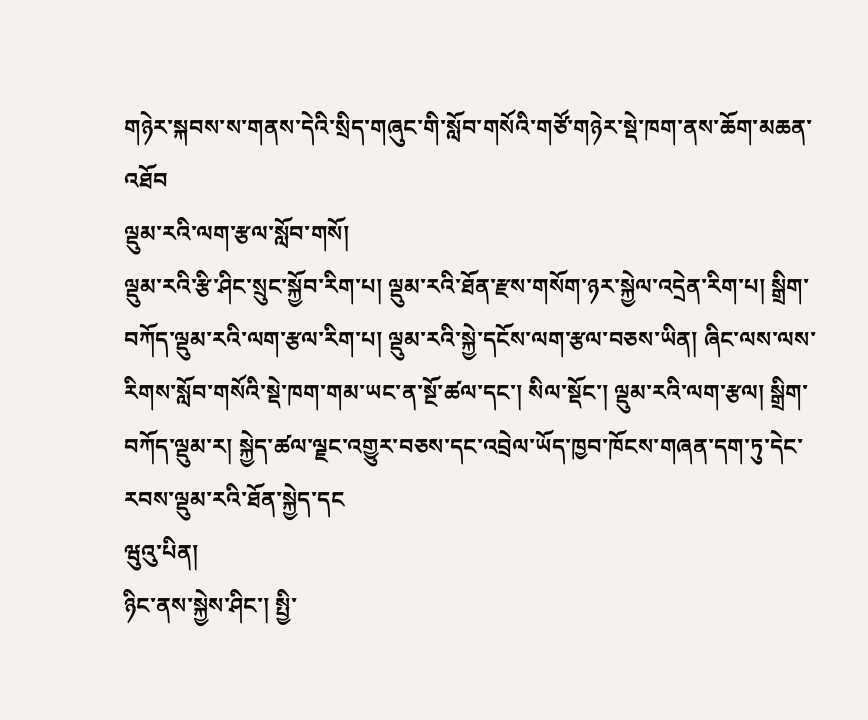གཉེར་སྐབས་ས་གནས་དེའི་སྲིད་གཞུང་གི་སློབ་གསོའི་གཙོ་གཉེར་སྡེ་ཁག་ནས་ཆོག་མཆན་འཐོབ
ལྡུམ་རའི་ལག་རྩལ་སློབ་གསོ།
ལྡུམ་རའི་རྩི་ཤིང་སྲུང་སྐྱོབ་རིག་པ། ལྡུམ་རའི་ཐོན་རྫས་གསོག་ཉར་སྐྱེལ་འདྲེན་རིག་པ། སྒྲིག་བཀོད་ལྡུམ་རའི་ལག་རྩལ་རིག་པ། ལྡུམ་རའི་སྐྱེ་དངོས་ལག་རྩལ་བཅས་ཡིན། ཞིང་ལས་ལས་རིགས་སློབ་གསོའི་སྡེ་ཁག་གམ་ཡང་ན་སྔོ་ཚལ་དང་། སིལ་སྡོང་། ལྡུམ་རའི་ལག་རྩལ། སྒྲིག་བཀོད་ལྡུམ་ར། སྐྱེད་ཚལ་ལྗང་འགྱུར་བཅས་དང་འབྲེལ་ཡོད་ཁྱབ་ཁོངས་གཞན་དག་ཏུ་དེང་རབས་ལྡུམ་རའི་ཐོན་སྐྱེད་དང
ཝུའུ་པིན།
ཉིང་ནས་སྐྱེས་ཤིང་། སྤྱི་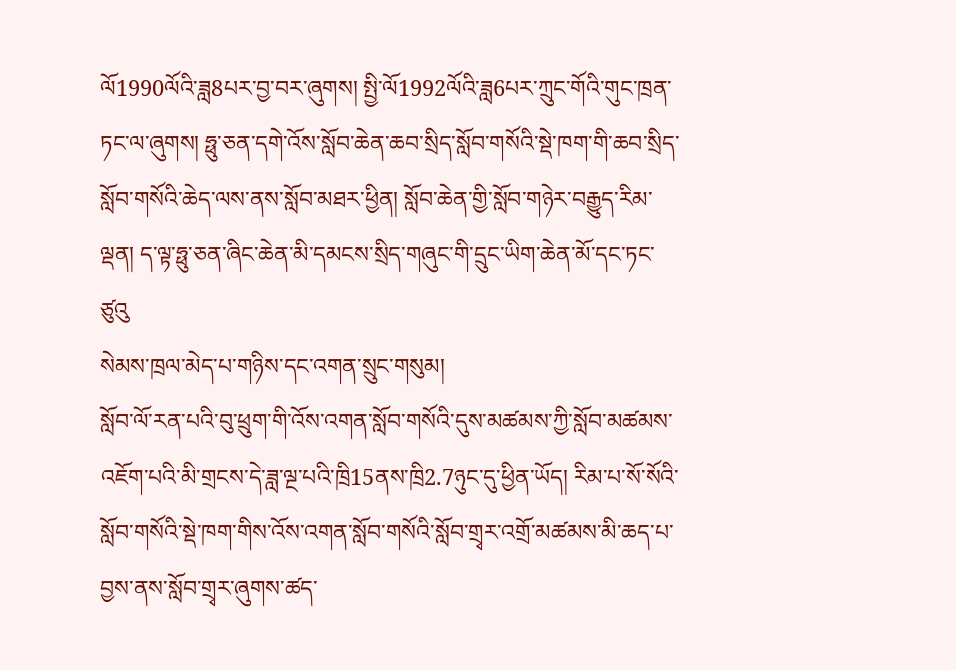ལོ1990ལོའི་ཟླ8པར་བྱ་བར་ཞུགས། སྤྱི་ལོ1992ལོའི་ཟླ6པར་ཀྲུང་གོའི་གུང་ཁྲན་ཏང་ལ་ཞུགས། ཧྥུ་ཅན་དགེ་འོས་སློབ་ཆེན་ཆབ་སྲིད་སློབ་གསོའི་སྡེ་ཁག་གི་ཆབ་སྲིད་སློབ་གསོའི་ཆེད་ལས་ནས་སློབ་མཐར་ཕྱིན། སློབ་ཆེན་གྱི་སློབ་གཉེར་བརྒྱུད་རིམ་ལྡན། ད་ལྟ་ཧྥུ་ཅན་ཞིང་ཆེན་མི་དམངས་སྲིད་གཞུང་གི་དྲུང་ཡིག་ཆེན་མོ་དང་ཏང་ཙུའུ
སེམས་ཁྲལ་མེད་པ་གཉིས་དང་འགན་སྲུང་གསུམ།
སློབ་ལོ་རན་པའི་བུ་ཕྲུག་གི་འོས་འགན་སློབ་གསོའི་དུས་མཚམས་ཀྱི་སློབ་མཚམས་འཇོག་པའི་མི་གྲངས་དེ་ཟླ་ལྔ་པའི་ཁྲི15ནས་ཁྲི2.7ཉུང་དུ་ཕྱིན་ཡོད། རིམ་པ་སོ་སོའི་སློབ་གསོའི་སྡེ་ཁག་གིས་འོས་འགན་སློབ་གསོའི་སློབ་གྲྭར་འགྲོ་མཚམས་མི་ཆད་པ་བྱས་ནས་སློབ་གྲྭར་ཞུགས་ཚད་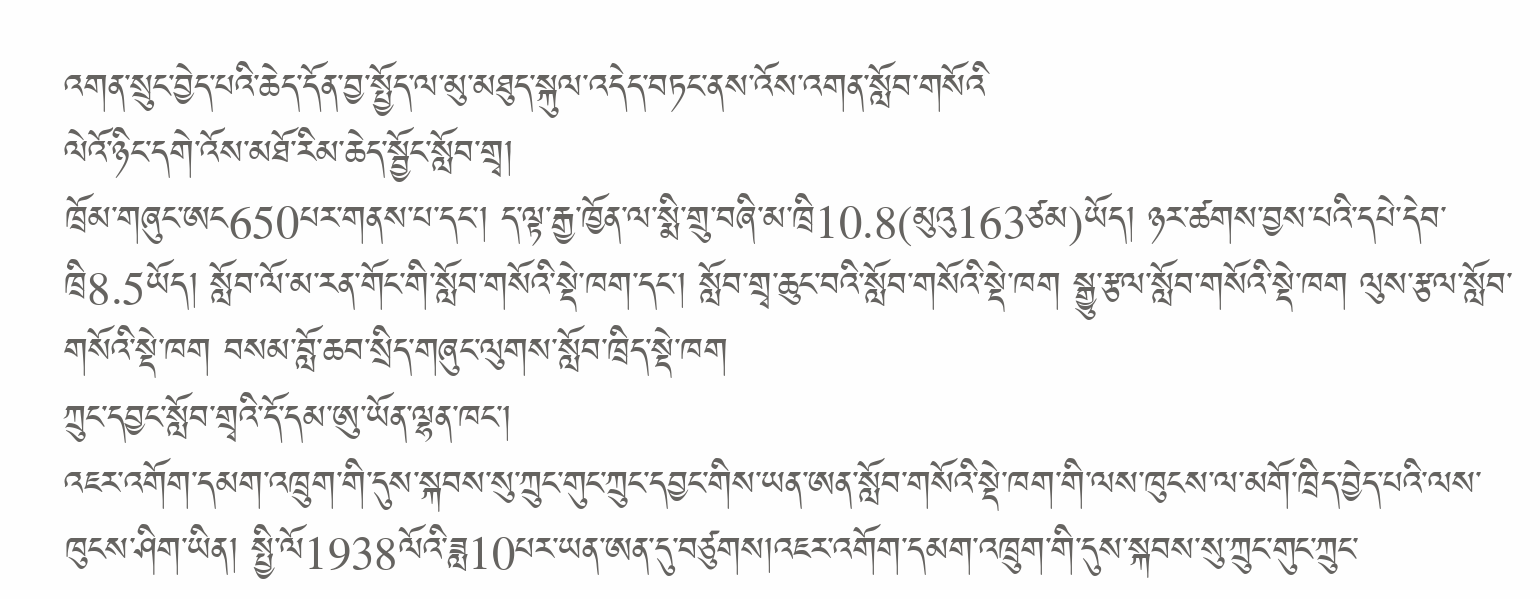འགན་སྲུང་བྱེད་པའི་ཆེད་དོན་བྱ་སྤྱོད་ལ་མུ་མཐུད་སྐུལ་འདེད་བཏང་ནས་འོས་འགན་སློབ་གསོའི
ལེའོ་ཉིང་དགེ་འོས་མཐོ་རིམ་ཆེད་སྦྱོང་སློབ་གྲྭ།
ཁྲོམ་གཞུང་ཨང650པར་གནས་པ་དང་། ད་ལྟ་རྒྱ་ཁྱོན་ལ་སྨི་གྲུ་བཞི་མ་ཁྲི10.8(མུའུ163ཙམ)ཡོད། ཉར་ཚགས་བྱས་པའི་དཔེ་དེབ་ཁྲི8.5ཡོད། སློབ་ལོ་མ་རན་གོང་གི་སློབ་གསོའི་སྡེ་ཁག་དང་། སློབ་གྲྭ་ཆུང་བའི་སློབ་གསོའི་སྡེ་ཁག སྒྱུ་རྩལ་སློབ་གསོའི་སྡེ་ཁག ལུས་རྩལ་སློབ་གསོའི་སྡེ་ཁག བསམ་བློ་ཆབ་སྲིད་གཞུང་ལུགས་སློབ་ཁྲིད་སྡེ་ཁག
ཀྲུང་དབྱང་སློབ་གྲྭའི་དོ་དམ་ཨུ་ཡོན་ལྷན་ཁང་།
འཇར་འགོག་དམག་འཁྲུག་གི་དུས་སྐབས་སུ་ཀྲུང་གུང་ཀྲུང་དབྱང་གིས་ཡན་ཨན་སློབ་གསོའི་སྡེ་ཁག་གི་ལས་ཁུངས་ལ་མགོ་ཁྲིད་བྱེད་པའི་ལས་ཁུངས་ཤིག་ཡིན། སྤྱི་ལོ1938ལོའི་ཟླ10པར་ཡན་ཨན་དུ་བཙུགས།འཇར་འགོག་དམག་འཁྲུག་གི་དུས་སྐབས་སུ་ཀྲུང་གུང་ཀྲུང་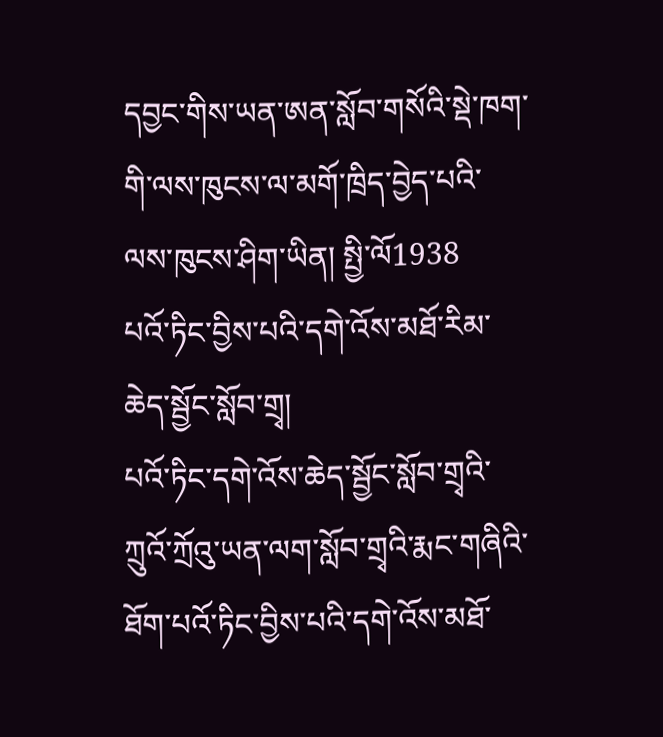དབྱང་གིས་ཡན་ཨན་སློབ་གསོའི་སྡེ་ཁག་གི་ལས་ཁུངས་ལ་མགོ་ཁྲིད་བྱེད་པའི་ལས་ཁུངས་ཤིག་ཡིན། སྤྱི་ལོ1938
པའོ་ཏིང་བྱིས་པའི་དགེ་འོས་མཐོ་རིམ་ཆེད་སྦྱོང་སློབ་གྲྭ།
པའོ་ཏིང་དགེ་འོས་ཆེད་སྦྱོང་སློབ་གྲྭའི་ཀྲུའོ་ཀྲོའུ་ཡན་ལག་སློབ་གྲྭའི་རྨང་གཞིའི་ཐོག་པའོ་ཏིང་བྱིས་པའི་དགེ་འོས་མཐོ་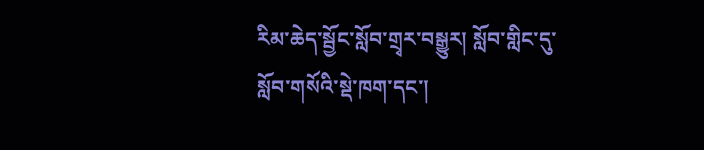རིམ་ཆེད་སྦྱོང་སློབ་གྲྭར་བསྒྱུར། སློབ་གླིང་དུ་སློབ་གསོའི་སྡེ་ཁག་དང་།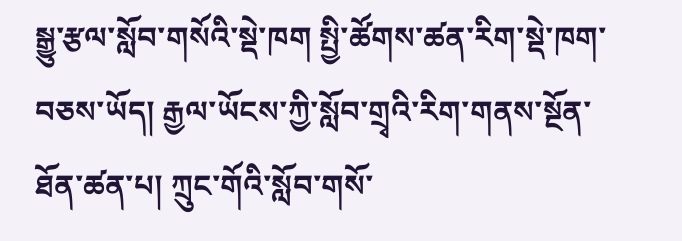སྒྱུ་རྩལ་སློབ་གསོའི་སྡེ་ཁག སྤྱི་ཚོགས་ཚན་རིག་སྡེ་ཁག་བཅས་ཡོད། རྒྱལ་ཡོངས་ཀྱི་སློབ་གྲྭའི་རིག་གནས་སྔོན་ཐོན་ཚན་པ། ཀྲུང་གོའི་སློབ་གསོ་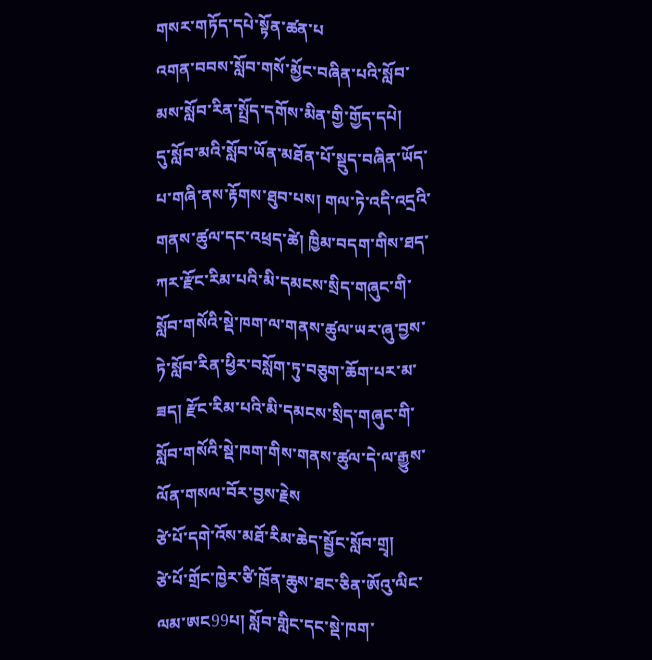གསར་གཏོད་དཔེ་སྟོན་ཚན་པ
འགན་བབས་སློབ་གསོ་མྱོང་བཞིན་པའི་སློབ་མས་སློབ་རིན་སྤྲོད་དགོས་མིན་གྱི་གྱོད་དཔེ།
དུ་སློབ་མའི་སློབ་ཡོན་མཐོན་པོ་སྡུད་བཞིན་ཡོད་པ་གཞི་ནས་རྟོགས་ཐུབ་པས། གལ་ཏེ་འདི་འདྲའི་གནས་ཚུལ་དང་འཕྲད་ཚེ། ཁྱིམ་བདག་གིས་ཐད་ཀར་རྫོང་རིམ་པའི་མི་དམངས་སྲིད་གཞུང་གི་སློབ་གསོའི་སྡེ་ཁག་ལ་གནས་ཚུལ་ཡར་ཞུ་བྱས་ཏེ་སློབ་རིན་ཕྱིར་བསློག་ཏུ་བཅུག་ཆོག་པར་མ་ཟད། རྫོང་རིམ་པའི་མི་དམངས་སྲིད་གཞུང་གི་སློབ་གསོའི་སྡེ་ཁག་གིས་གནས་ཚུལ་དེ་ལ་རྒྱུས་ལོན་གསལ་བོར་བྱས་རྗེས
ཙེ་པོ་དགེ་འོས་མཐོ་རིམ་ཆེད་སྦྱོང་སློབ་གྲྭ།
ཙེ་པོ་གྲོང་ཁྱེར་ཙི་ཁྲོན་ཆུས་ཐང་ཅིན་ཨོའུ་ལིང་ལམ་ཨང99པ། སློབ་གླིང་དང་སྡེ་ཁག་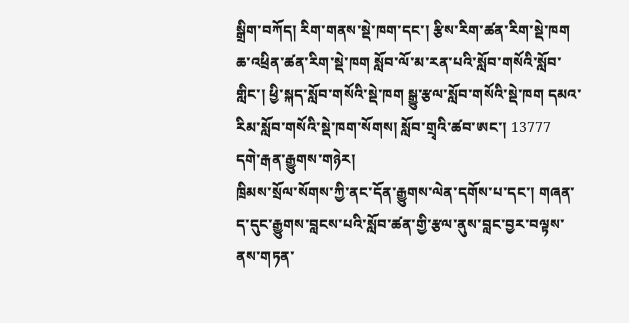སྒྲིག་བཀོད། རིག་གནས་སྡེ་ཁག་དང་། རྩིས་རིག་ཚན་རིག་སྡེ་ཁག ཆ་འཕྲིན་ཚན་རིག་སྡེ་ཁག སློབ་ལོ་མ་རན་པའི་སློབ་གསོའི་སློབ་གླིང་། ཕྱི་སྐད་སློབ་གསོའི་སྡེ་ཁག སྒྱུ་རྩལ་སློབ་གསོའི་སྡེ་ཁག དམའ་རིམ་སློབ་གསོའི་སྡེ་ཁག་སོགས། སློབ་གྲྭའི་ཚབ་ཨང་། 13777
དགེ་རྒན་རྒྱུགས་གཉེར།
ཁྲིམས་སྲོལ་སོགས་ཀྱི་ནང་དོན་རྒྱུགས་ལེན་དགོས་པ་དང་། གཞན་ད་དུང་རྒྱུགས་བླངས་པའི་སློབ་ཚན་གྱི་རྩལ་ནུས་བླང་བྱར་བལྟས་ནས་གཏན་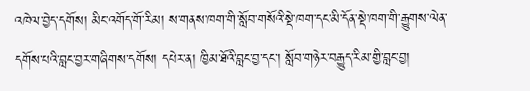འཁེལ་བྱེད་དགོས། མིང་འགོད་གོ་རིམ། ས་གནས་ཁག་གི་སློབ་གསོའི་སྡེ་ཁག་དང་མི་དོན་སྡེ་ཁག་གི་རྒྱུགས་ལེན་དགོས་པའི་བླང་བྱར་གཞིགས་དགོས། དཔེར་ན། ཁྱིམ་ཐོའི་བླང་བྱ་དང་། སློབ་གཉེར་བརྒྱུད་རིམ་གྱི་བླང་བྱ།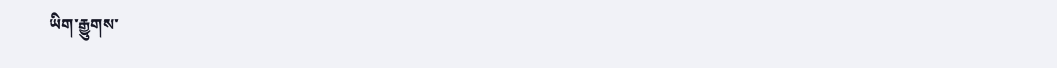ཡིག་རྒྱུགས་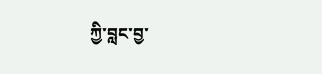ཀྱི་བླང་བྱ་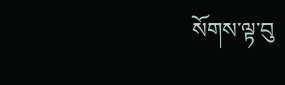སོགས་ལྟ་བུ